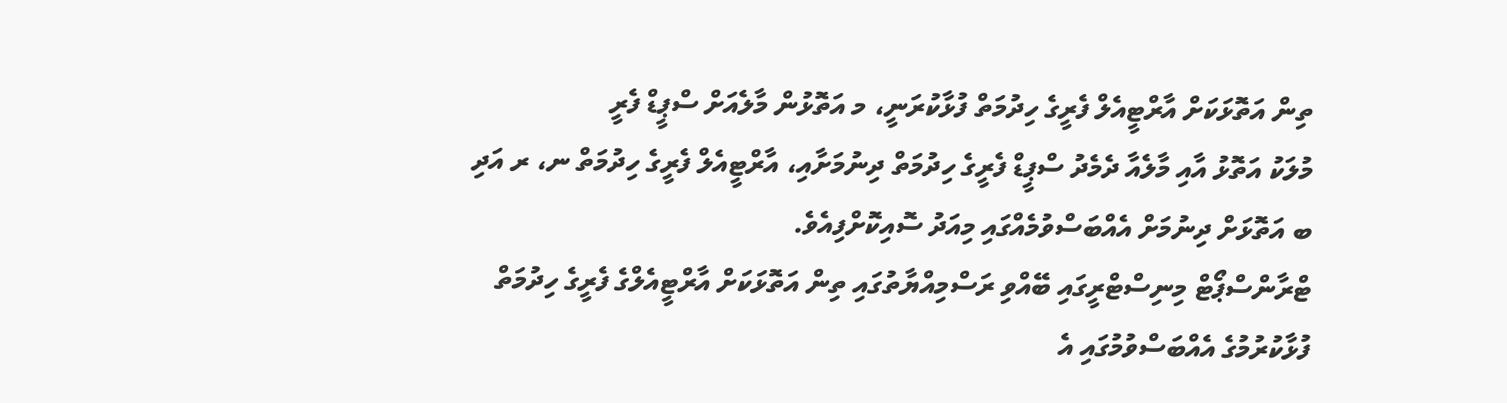ތިން އަތޮޅަކަށް އާރްޓީއެލް ފެރީގެ ހިދުމަތް ފުޅާކުރަނީ، މ އަތޮޅުން މާލެއަށް ސްޕީޑް ފެރީ
މުލަކު އަތޮޅު އާއި މާލެއާ ދެމެދު ސްޕީޑް ފެރީގެ ހިދުމަތް ދިނުމަށާއި، އާރްޓީއެލް ފެރީގެ ހިދުމަތް ނ، ރ އަދި ބ އަތޮޅަށް ދިނުމަށް އެއްބަސްވުމެއްގައި މިއަދު ސޮއިކޮށްފިއެވެ.
ޓްރާންސްޕޯޓް މިނިސްޓްރީގައި ބޭއްވި ރަސްމިއްޔާތުގައި ތިން އަތޮޅަކަށް އާރްޓީއެލްގެ ފެރީގެ ހިދުމަތް ފުޅާކުރުމުގެ އެއްބަސްވުމުގައި އެ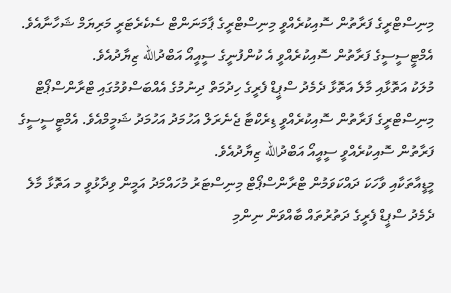މިނިސްޓްރީގެ ފަރާތުން ސޮއިކުރެއްވީ މިނިސްޓްރީގެ ޕާމަނަންޓް ސެކެރެޓަރީ މަރިޔަމް ޝަހާނާއެވެ. އެމްޓީސީސީގެ ފަރާތުން ސޮއިކުރެއްވީ އެ ކުންފުނީގެ ސީއީއޯ އަބްދުالله ޒިޔާދުއެވެ.
މުލަކު އަތޮޅާއި މާލެ އަތޮޅާ ދެމެދު ސްޕީޑް ފެރީގެ ހިދުމަތް ދިނުމުގެ އެއްބަސްވުމުގައި ޓްރާންސްޕޯޓް މިނިސްޓްރީގެ ފަރާތުން ސޮއިކުރެއްވީ ޑިރެކްޓާ ޖެނެރަލް އަހުމަދު އަހުމަދު ޝަމީމްއެވެ. އެމްޓީސީސީގެ ފަރާތުން ސޮއިކުރެއްވީ ސީއީއޯ އަބްދުالله ޒިޔާދުއެވެ.
މީޑީއާތަކާއި ވާހަކަ ދައްކަވަމުން ޓްރާންސްޕޯޓް މިނިސްޓަރު މުހައްމަދު އަމީން ވިދާޅުވީ މ އަތޮޅާ މާލެ ދެމެދު ސްޕީޑް ފެރީގެ ދަތުރުތައް ބާއްވަން ނިންމި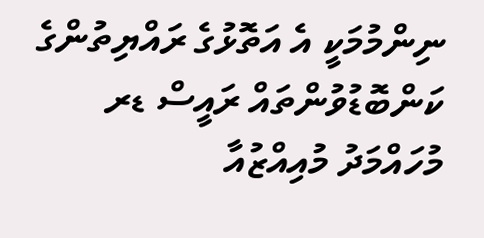ނިންމުމަކީ އެ އަތޮޅުގެ ރައްޔިތުންގެ ކަންބޮޑުވުންތައް ރައީސް ޑރ މުހައްމަދު މުއިއްޒުއާ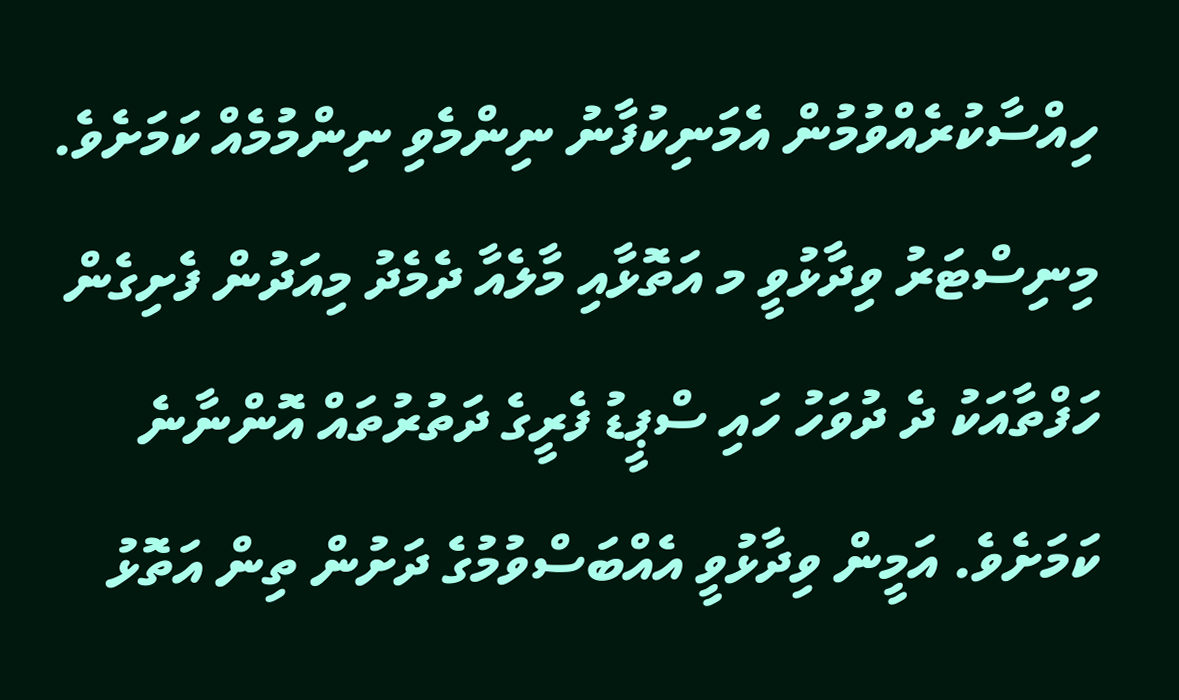ހިއްސާކުރެއްވުމުން އެމަނިކުފާނު ނިންމެވި ނިންމުމެއް ކަމަށެވެ.
މިނިސްޓަރު ވިދާޅުވީ މ އަތޮޅާއި މާލެއާ ދެމެދު މިއަދުން ފެށިގެން ހަފްތާއަކު ދެ ދުވަހު ހައި ސްޕީޑު ފެރީގެ ދަތުރުތައް އޮންނާނެ ކަމަށެވެ. އަމީން ވިދާޅުވީ އެއްބަސްވުމުގެ ދަށުން ތިން އަތޮޅު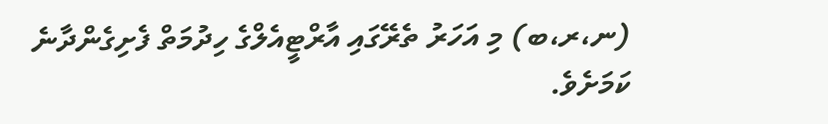(ނ،ރ،ބ) މި އަހަރު ތެރޭގައި އާރްޓީއެލްގެ ހިދުމަތް ފެށިގެންދާނެ ކަމަށެވެ.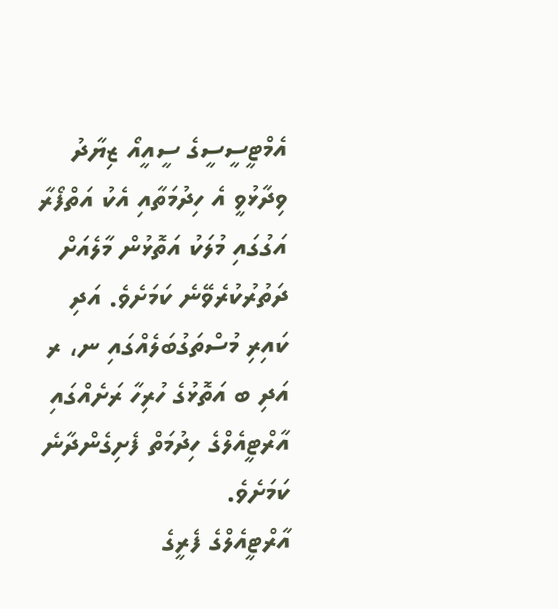އެމްޓީސީސީގެ ސީއީއޯ ޒިޔާދު ވިދާޅުވީ އެ ހިދުމަތާއި އެކު އަތްފޯރާ އަގުގައި މުލަކު އަތޮޅުން މާލެއަށް ދަތުރުކުރެވޭނެ ކަމަށެވެ. އަދި ކައިރި މުސްތަގުބަލެއްގައި ނ، ރ އަދި ބ އަތޮޅުގެ ހުރިހާ ރަށެއްގައި އާރްޓީއެލްގެ ހިދުމަތް ފެށިގެންދާނެ ކަމަށެވެ.
އާރްޓީއެލްގެ ފެރީގެ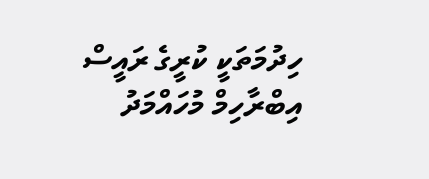ހިދުމަތަކީ ކުރީގެ ރައީސް އިބްރާހިމް މުހައްމަދު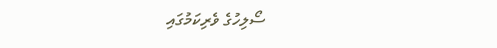ސޯލިހުގެ ވެރިކަމުގައި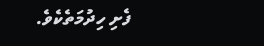ފެށި ހިދުމަތެކެވެ.